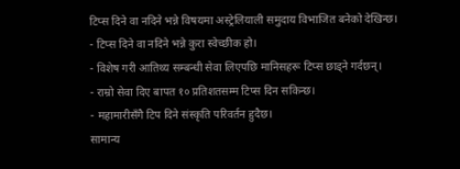टिप्स दिने वा नदिने भन्ने विषयमा अस्ट्रेलियाली समुदाय विभाजित बनेको देखिन्छ।
- टिप्स दिने वा नदिने भन्ने कुरा स्वेच्छीक हो।
- विशेष गरी आतिथ्य सम्बन्धी सेवा लिएपछि मानिसहरू टिप्स छाड्ने गर्दछन्।
- राम्रो सेवा दिए बापत १० प्रतिशतसम्म टिप्स दिन सकिन्छ।
- महामारीसँगै टिप दिने संस्कृति परिवर्तन हुदैछ।
सामान्य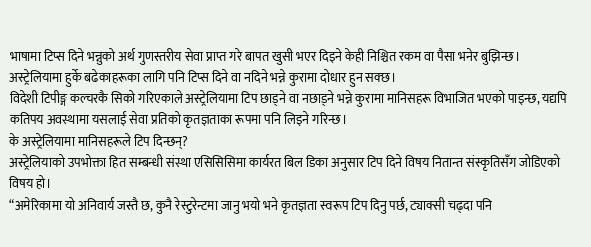भाषामा टिप्स दिने भन्नुको अर्थ गुणस्तरीय सेवा प्राप्त गरे बापत खुसी भएर दिइने केही निश्चित रकम वा पैसा भनेर बुझिन्छ।
अस्ट्रेलियामा हुर्के बढेकाहरूका लागि पनि टिप्स दिने वा नदिने भन्ने कुरामा दोधार हुन सक्छ।
विदेशी टिपीङ्ग कल्चरकै सिको गरिएकाले अस्ट्रेलियामा टिप छाड्ने वा नछाड्ने भन्ने कुरामा मानिसहरू विभाजित भएको पाइन्छ, यद्यपि कतिपय अवस्थामा यसलाई सेवा प्रतिको कृतज्ञताका रूपमा पनि लिइने गरिन्छ।
के अस्ट्रेलियामा मानिसहरूले टिप दिन्छन्?
अस्ट्रेलियाको उपभोक्ता हित सम्बन्धी संस्था एसिसिसिमा कार्यरत बिल डिका अनुसार टिप दिने विषय नितान्त संस्कृतिसँग जोडिएको विषय हो।
“अमेरिकामा यो अनिवार्य जस्तै छ, कुनै रेस्टुरेन्टमा जानु भयो भने कृतज्ञता स्वरूप टिप दिनु पर्छ, ट्याक्सी चढ्दा पनि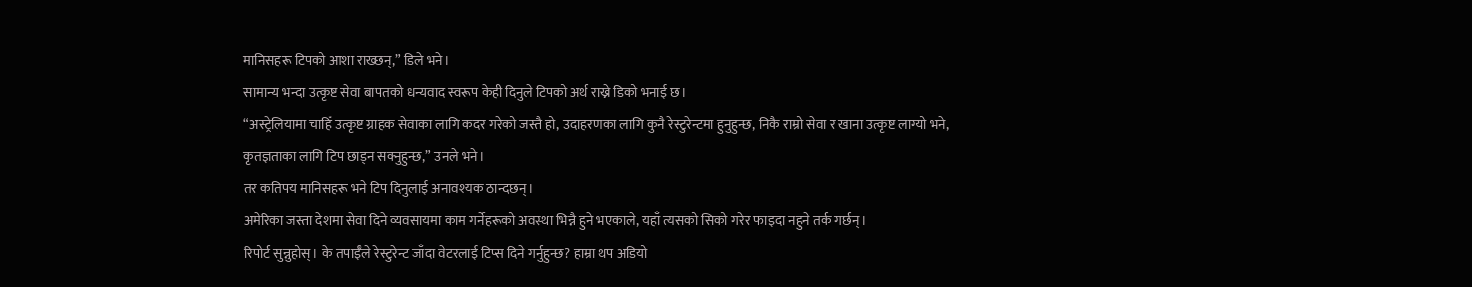मानिसहरू टिपको आशा राख्छन्,” डिले भने।
सामान्य भन्दा उत्कृष्ट सेवा बापतको धन्यवाद स्वरूप केही दिनुले टिपको अर्थ राख्ने डिको भनाई छ।
“अस्ट्रेलियामा चाहिँ उत्कृष्ट ग्राहक सेवाका लागि कदर गरेको जस्तै हो, उदाहरणका लागि कुनै रेस्टुरेन्टमा हुनुहुन्छ, निकै राम्रो सेवा र खाना उत्कृष्ट लाग्यो भने, कृतज्ञताका लागि टिप छाड्न सक्नुहुन्छ,” उनले भने।
तर कतिपय मानिसहरू भने टिप दिनुलाई अनावश्यक ठान्दछन्।
अमेरिका जस्ता देशमा सेवा दिने व्यवसायमा काम गर्नेहरूको अवस्था भिन्नै हुने भएकाले, यहाँ त्यसको सिको गरेर फाइदा नहुने तर्क गर्छन्।
रिपोर्ट सुन्नुहोस्। के तपाईँले रेस्टुरेन्ट जाँदा वेटरलाई टिप्स दिने गर्नुहुन्छ? हाम्रा थप अडियो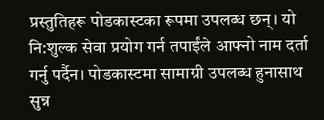प्रस्तुतिहरू पोडकास्टका रूपमा उपलब्ध छन्। यो नि:शुल्क सेवा प्रयोग गर्न तपाईंले आफ्नो नाम दर्ता गर्नु पर्दैन। पोडकास्टमा सामाग्री उपलब्ध हुनासाथ सुन्न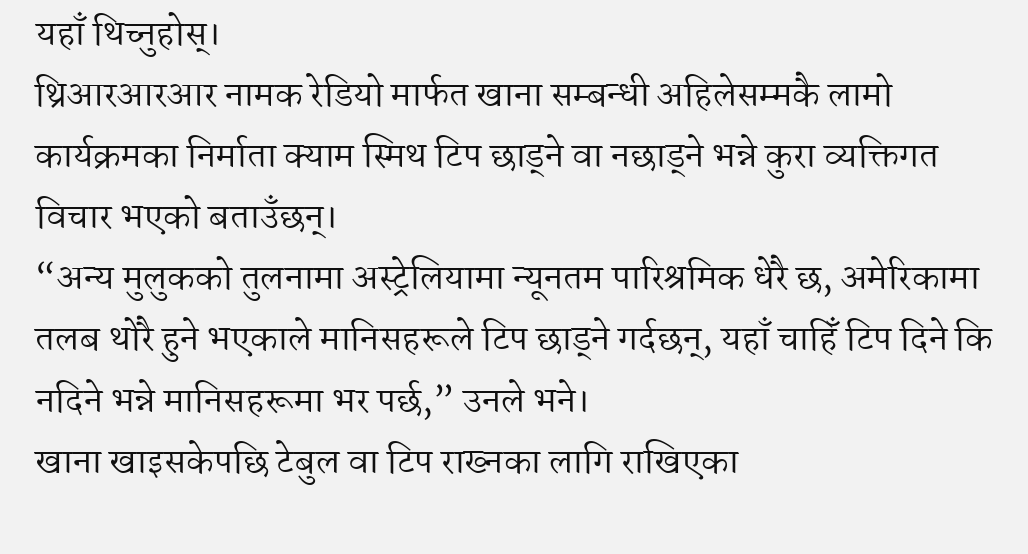यहाँ थिच्नुहोस्।
थ्रिआरआरआर नामक रेडियो मार्फत खाना सम्बन्धी अहिलेसम्मकै लामो कार्यक्रमका निर्माता क्याम स्मिथ टिप छाड्ने वा नछाड्ने भन्ने कुरा व्यक्तिगत विचार भएको बताउँछन्।
“अन्य मुलुकको तुलनामा अस्ट्रेलियामा न्यूनतम पारिश्रमिक धेरै छ, अमेरिकामा तलब थोरै हुने भएकाले मानिसहरूले टिप छाड्ने गर्दछन्, यहाँ चाहिँ टिप दिने कि नदिने भन्ने मानिसहरूमा भर पर्छ,” उनले भने।
खाना खाइसकेपछि टेबुल वा टिप राख्नका लागि राखिएका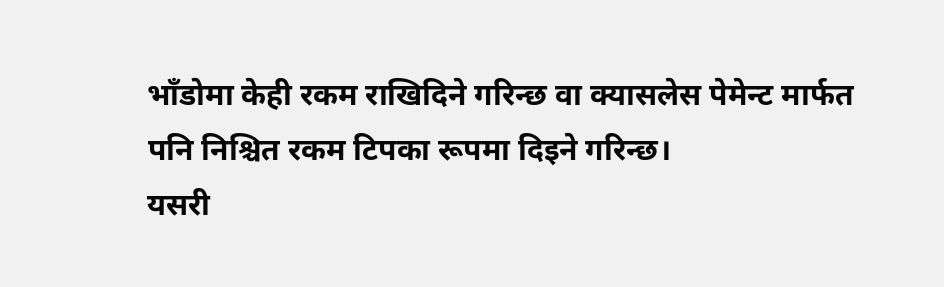भाँडोमा केही रकम राखिदिने गरिन्छ वा क्यासलेस पेमेन्ट मार्फत पनि निश्चित रकम टिपका रूपमा दिइने गरिन्छ।
यसरी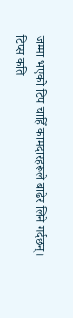जम्मा भएको टिप चाहिँ कामदारहरूले बाढेर लिने गर्दछन्।
टिप्स कति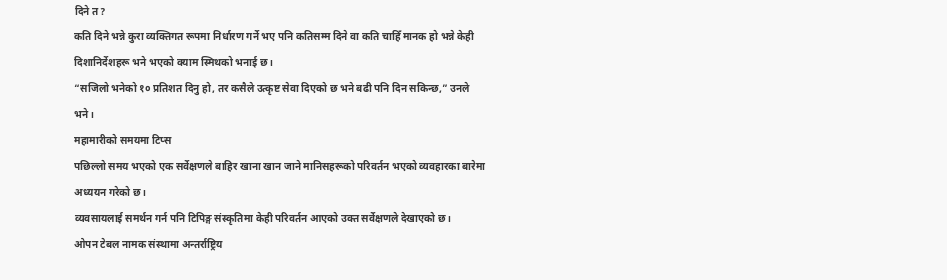दिने त?
कति दिने भन्ने कुरा व्यक्तिगत रूपमा निर्धारण गर्ने भए पनि कतिसम्म दिने वा कति चाहिँ मानक हो भन्ने केही दिशानिर्देशहरू भने भएको क्याम स्मिथको भनाई छ।
“सजिलो भनेको १० प्रतिशत दिनु हो, तर कसैले उत्कृष्ट सेवा दिएको छ भने बढी पनि दिन सकिन्छ,” उनले भने।
महामारीको समयमा टिप्स
पछिल्लो समय भएको एक सर्वेक्षणले बाहिर खाना खान जाने मानिसहरूको परिवर्तन भएको व्यवहारका बारेमा अध्ययन गरेको छ।
व्यवसायलाई समर्थन गर्न पनि टिपिङ्ग संस्कृतिमा केही परिवर्तन आएको उक्त सर्वेक्षणले देखाएको छ।
ओपन टेबल नामक संस्थामा अन्तर्राष्ट्रिय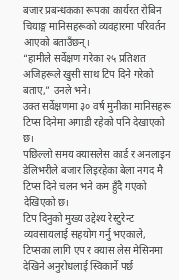बजार प्रबन्धकका रूपका कार्यरत रोबिन चियाङ्ग मानिसहरूको व्यवहारमा परिवर्तन आएको बताउँछन्।
“हामीले सर्वेक्षण गरेका २५ प्रतिशत अजिहरूले खुसी साथ टिप दिने गरेको बताए,” उनले भने।
उक्त सर्वेक्षणमा ३० वर्ष मुनीका मानिसहरू टिप्स दिनेमा अगाडी रहेको पनि देखाएको छ।
पछिल्लो समय क्यासलेस कार्ड र अनलाइन डेलिभरीले बजार लिइरहेका बेला नगद मै टिप्स दिने चलन भने कम हुँदै गएको देखिएको छ।
टिप दिनुको मुख्य उद्देश्य रेस्टुरेन्ट व्यवसायलाई सहयोग गर्नु भएकाले, टिप्सका लागि एप र क्यास लेस मेसिनमा देखिने अनुरोधलाई स्विकार्ने पर्छ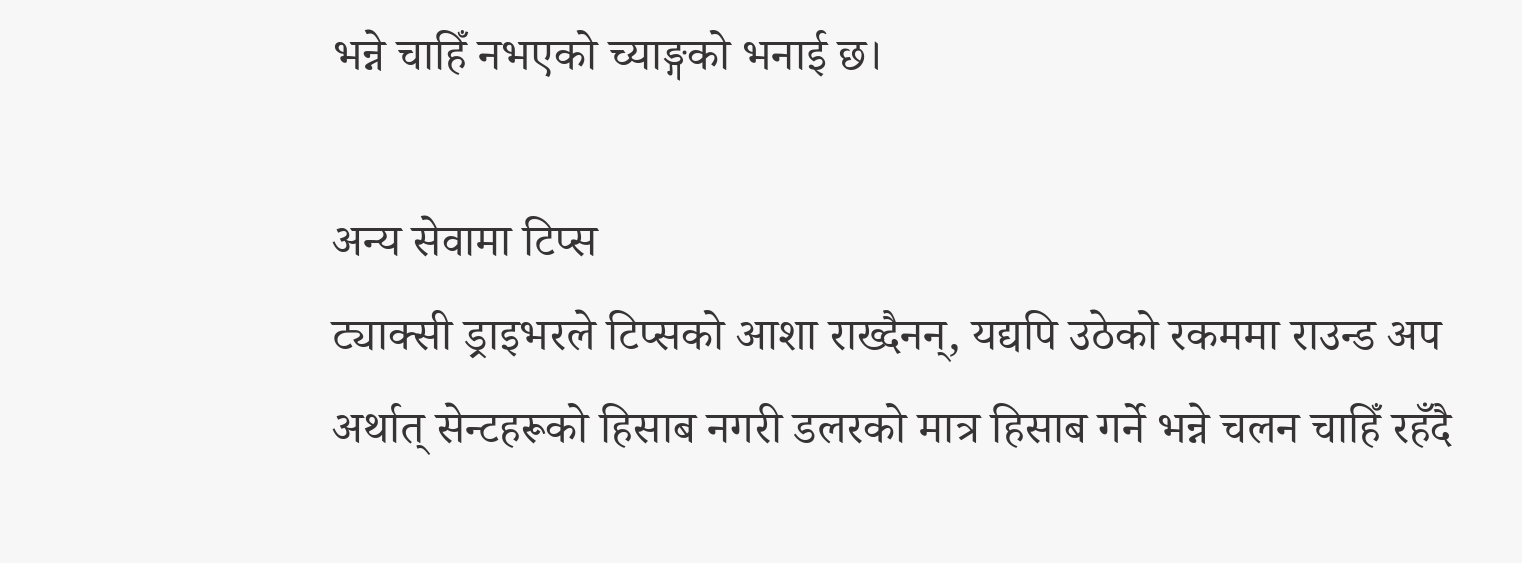भन्ने चाहिँ नभएको च्याङ्गको भनाई छ।

अन्य सेवामा टिप्स
ट्याक्सी ड्राइभरले टिप्सको आशा राख्दैनन्, यद्यपि उठेको रकममा राउन्ड अप अर्थात् सेन्टहरूको हिसाब नगरी डलरको मात्र हिसाब गर्ने भन्ने चलन चाहिँ रहँदै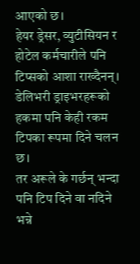आएको छ।
हेयर ड्रेसर, व्युटीसियन र होटेल कर्मचारीले पनि टिप्सको आशा राख्दैनन्।
डेलिभरी ड्राइभरहरूको हकमा पनि केही रकम टिपका रूपमा दिने चलन छ।
तर अरूले के गर्छन् भन्दा पनि टिप दिने वा नदिने भन्ने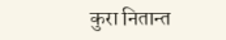कुरा नितान्त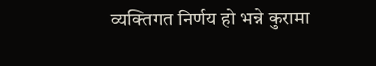व्यक्तिगत निर्णय हो भन्ने कुरामा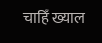चाहिँ ख्याल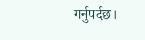गर्नुपर्दछ।